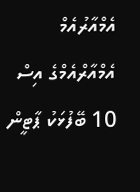އެމްއާރުއެމް
އެމްއާރްއެމްގެ އިސް 10 ބޭފުޅަކު ޕާޓީން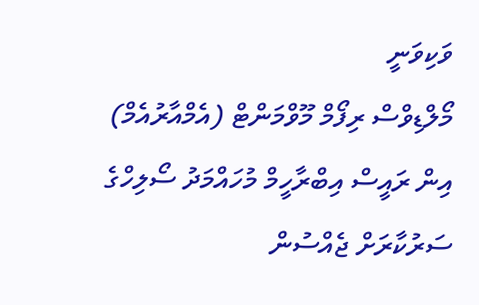ވަކިވަނީ
މޯލްޑިވްސް ރިފޯމް މޫވްމަންޓް (އެމްއާރުއެމް) އިން ރައީސް އިބްރާހީމް މުހައްމަދު ސޯލިހްގެ ސަރުކާރަށް ޖެއްސުން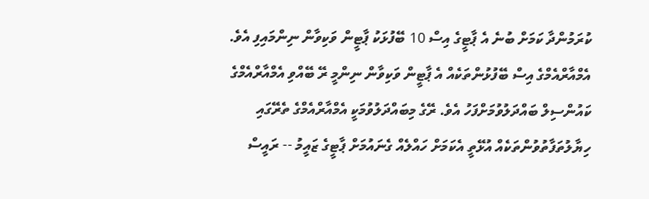ކުރަމުންދާ ކަމަށް ބުނެ އެ ޕާޓީގެ އިސް 10 ބޭފުޅަކު ޕާޓީން ވަކިވާން ނިންމައިފި އެވެ.
އެމްއާރްއެމްގެ އިސް ބޭފުޅުންތަކެއް އެ ޕާޓީން ވަކިވާން ނިންމީ ރޭ ބޭއްވި އެމްއާރްއެމްގެ ކައުންސިލް ބައްދަލުވުމަށްފަހު އެވެ. ރޭގެ މިބައްދަލުވުމަކީ އެމްއާރްއެމްގެ ތެރޭގައި ހިޔާލުތަފާތުވުންތަކެއް އުޅޭތީ އެކަމަށް ހައްލެއް ގެނައުމަށް ޕާޓީގެ ޒައީމު -- ރައީސް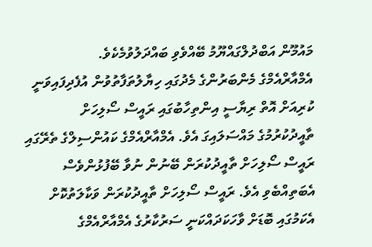މައުމޫން އަބްދުލްގައްޔޫމު ބޭއްވެވި ބައްދަލުވުމެކެވެ.
އެމްއާރްއެމްގެ މެންބަރުންގެ މެދުގައި ހިޔާލުތަފާތުވުން އުފެދިފައިވަނީ ކުރިއަށް އޮތް ރިޔާސީ އިންތިހާބުގައި ރައީސް ސޯލިހަށް ތާއީދުކުރުމުގެ މައްސަލައިގަ އެވެ. އެމްއާރްއެމްގެ ކައުންސިލްގެ ތެރޭގައި ރައީސް ސޯލިހަށް ތާއީދުކުރަން ބޭނުން ނުވާ ބޭފުޅުންވެސް އެބަތިއްބެވި އެވެ. ރައީސް ސޯލިހަށް ތާއީދުކުރަން ވަކާލަތުކޮށް އެކަމުގައި ބޮޑަށް ވާހަކަދައްކަނީ ސަރުކާރުގެ އެމްއާރްއެމްގެ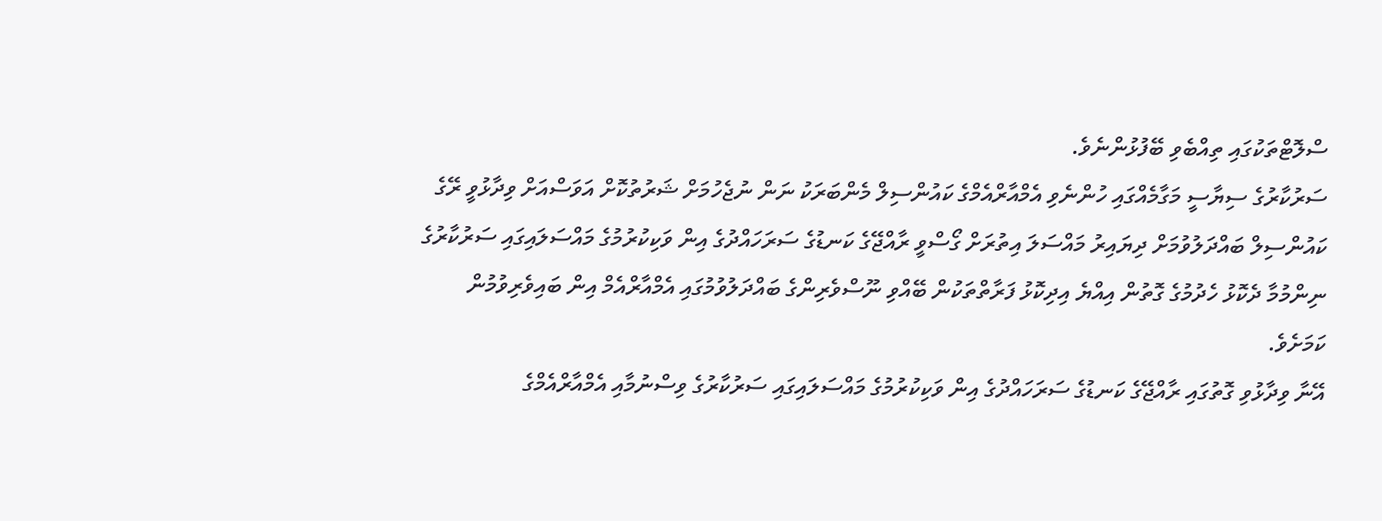ސްލޮޓްތަކުގައި ތިއްބެވި ބޭފުޅުންނެވެ.
ސަރުކާރުގެ ސިޔާސީ މަގާމެއްގައި ހުންނެވި އެމްއާރްއެމްގެ ކައުންސިލް މެންބަރަކު ނަން ނުޖެހުމަށް ޝަރުތުކޮށް އަވަސްއަށް ވިދާޅުވީ ރޭގެ ކައުންސިލް ބައްދަލުވުމަށް ދިޔައިރު މައްސަލަ އިތުރަށް ގޯސްވީ ރާއްޖޭގެ ކަނޑުގެ ސަރަހައްދުގެ އިން ވަކިކުރުމުގެ މައްސަލައިގައި ސަރުކާރުގެ ނިންމުމާ ދެކޮޅު ހެދުމުގެ ގޮތުން އިއްޔެ އިދިކޮޅު ފަރާތްތަކުން ބޭއްވި ނޫސްވެރިންގެ ބައްދަލުވުމުގައި އެމްއާރްއެމް އިން ބައިވެރިވުމުން ކަމަށެވެ.
އޭނާ ވިދާޅުވި ގޮތުގައި ރާއްޖޭގެ ކަނޑުގެ ސަރަހައްދުގެ އިން ވަކިކުރުމުގެ މައްސަލައިގައި ސަރުކާރުގެ ވިސްނުމާއި އެމްއާރްއެމްގެ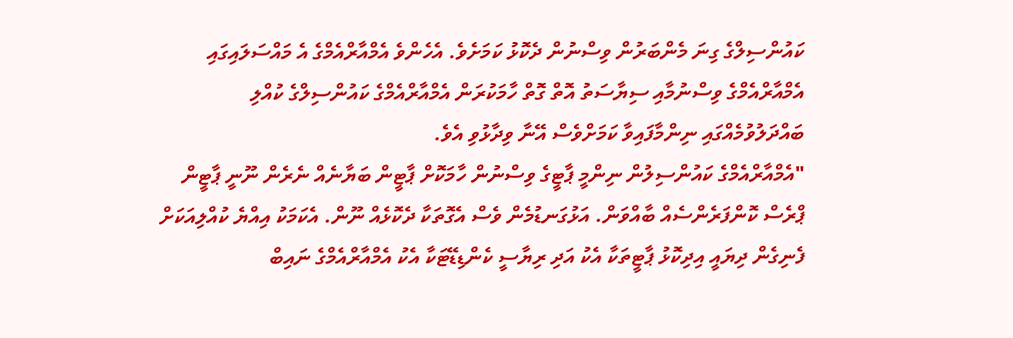ކައުންސިލްގެ ގިނަ މެންބަރުން ވިސްނުން ދެކޮޅު ކަމަށެވެ. އެހެންވެ އެމްއާރްއެމްގެ އެ މައްސަލައިގައި އެމްއާރްއެމްގެ ވިސްނުމާއި ސިޔާސަތު އޮތް ގޮތް ހާމަކުރަން އެމްއާރްއެމްގެ ކައުންސިލްގެ ކުއްލި ބައްދަލުވުމެއްގައި ނިންމާފައިވާ ކަމަށްވެސް އޭނާ ވިދާޅުވި އެވެ.
"އެމްއާރްއެމްގެ ކައުންސިލުން ނިންމީ ޕާޓީގެ ވިސްނުން ހާމަކޮށް ޕާޓީން ބަޔާނެއް ނެރެން ނޫނީ ޕާޓީން ޕްރެސް ކޮންފަރެންސެއް ބާއްވަން. އަޅުގަނޑުމެން ވެސް އެގޮތަކާ ދެކޮޅެއް ނޫން. އެކަމަކު އިއްޔެ ކުއްލިއަކަށް ފެނިގެން ދިޔައީ އިދިކޮޅު ޕާޓީތަކާ އެކު އަދި ރިޔާސީ ކެންޑިޑޭޓަކާ އެކު އެމްއާރްއެމްގެ ނައިބް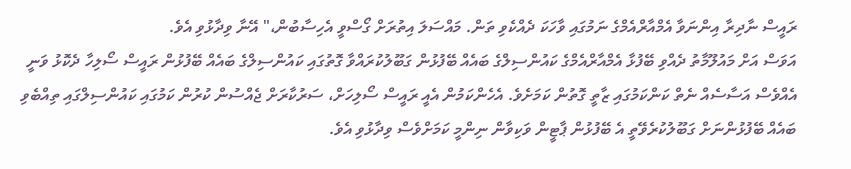ރައީސް ނާދިރާ އިންނަވާ އެމްއާރްއެމްގެ ނަމުގައި ވާހަކަ ދެއްކެވި ތަން. މައްސަލަ އިތުރަށް ގޯސްވީ އެހިސާބުން،" އޭނާ ވިދާޅުވި އެވެ.
އަވަސް އަށް މައުލޫމާތު ދެއްވި ބޭފުޅާ އެމްއާރްއެމްގެ ކައުންސިލްގެ ބައެއް ބޭފުޅުން ގަބޫލުކުރައްވާ ގޮތުގައި ކައުންސިލްގެ ބައެއް ބޭފުޅުން ރައީސް ސޯލިހާ ދެކޮޅު ވަނީ އެއްވެސް އަސާސެއް ނެތް ކަންކަމުގައި ޒާތީ ގޮތުން ކަމަށެވެ. އެހެންކަމުން އެއީ ރައީސް ސޯލިހަށް، ސަރުކާރަށް ޖެއްސުން ކުރުން ކަމުގައި ކައުންސިލްގައި ތިއްބެވި ބައެއް ބޭފުޅުންނަށް ގަބޫލުކުރެވޭތީ އެ ބޭފުޅުން ޕާޓީން ވަކިވާން ނިންމީ ކަމަށްވެސް ވިދާޅުވި އެވެ.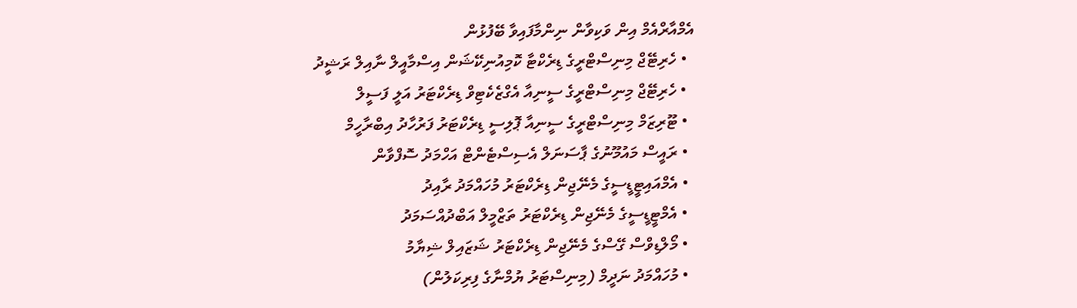އެމްއާރްއެމް އިން ވަކިވާން ނިންމާފައިވާ ބޭފުޅުން
  • ހެރިޓޭޖް މިނިސްޓްރީގެ ޑިރެކްޓާ ކޮމިއުނިކޭޝަން އިސްމާއީލް ނާއިލް ރަޝީދު
  • ހެރިޓޭޖް މިނިސްޓްރީގެ ސީނިއާ އެގްޒެކެޓިވް ޑިރެކްޓަރު އަލީ ފަސީލް
  • ޓޫރިޒަމް މިނިސްޓްރީގެ ސީނިއާ ޕޮލިސީ ޑިރެކްޓަރު ފަރުހާދު އިބްރާހީމް
  • ރައީސް މައުމޫނުގެ ޕާސަނަލް އެސިސްޓެންޓް އަހްމަދު ސޮފްވާން
  • އެމްއައިޓީޑީސީގެ މެނޭޖިން ޑިރެކްޓަރު މުހައްމަދު ރާއިދު
  • އެމްޓީޑީސީގެ މެނޭޖިން ޑިރެކްޓަރު ތަޒްމީލް އަބްދުއްސަމަދު
  • މޯލްޑިވްސް ގޭސްގެ މެނޭޖިން ޑިރެކްޓަރު ޝަޒައިލް ޝިޔާމު
  • މުހައްމަދު ނަދީމް (މިނިސްޓަރު ޔުމްނާގެ ފިރިކަލުން)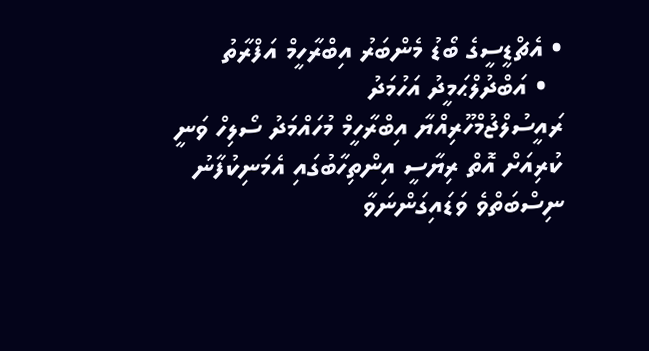• އެޗްޑީސީގެ ބޯޑު މެންބަރު އިބްރާހީމް އަފްރާތު
  • އަބްދުލްޙަމީދު އަހުމަދު
ރައީސުލްޖުމްހޫރިއްޔާ އިބްރާހީމް މުހައްމަދު ސޯލިހް ވަނީ ކުރިއަށް އޮތް ރިޔާސީ އިންތިހާބުގައި އެމަނިކުފާނު ނިސްބަތްވެ ވަޑައިގަންނަވާ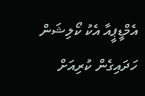އެމްޑީޕީއާ އެކު ކޯލިޝަން ހަދައިގެން ކުރިއަށް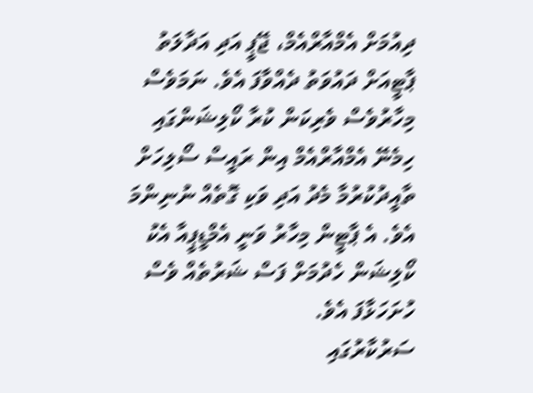ދިއުމަށް އެމްއާރްއެމް، ޖޭޕީ އަދި އަދާލަތު ޕާޓީއަށް ދައުވަތު ދެއްވާފަ އެވެ. ނަމަވެސް މިހާރުވެސް ވެރިކަން ކުރާ ކޯލިޝަންގައި ހިމެނޭ އެމްއާރްއެމް އިން ރައީސް ސޯލިހަށް ތާއީދުކުރުމާ މެދު އަދި ވަކި ގޮތެއް ނުނިންމަ އެވެ. އެ ޕާޓީން މިހާރު ވަނީ އެމްޑީޕީއާ އެކު ކޯލިޝަން ހެދުމަށް ފަސް ޝަރުތެއް ވެސް ހުށަހަޅާފަ އެވެ.
ސަރުކާރުގައި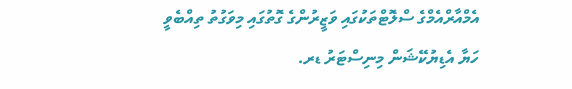އެމްއާރްއެމްގެ ސްލޮޓްތަކުގައި ވަޒީރުންގެ ގޮތުގައި މިވަގުތު ތިއްބެވީ ހަޔާ އެޑިޔުކޭޝަން މިނިސްޓަރު ޑރ.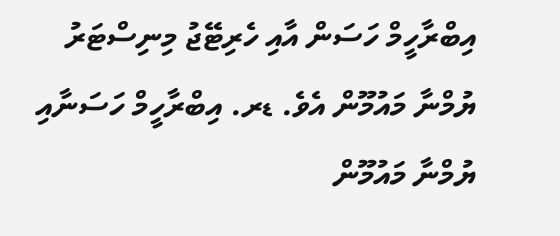އިބްރާހީމް ހަސަން އާއި ހެރިޓޭޖު މިނިސްޓަރު ޔުމްނާ މައުމޫން އެވެ. ޑރ. އިބްރާހީމް ހަސަނާއި ޔުމްނާ މައުމޫން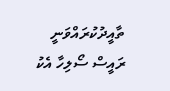ތާއީދުކުރައްވަނީ ރައީސް ސޯލިހާ އެކު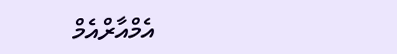އެމްއާރްއެމް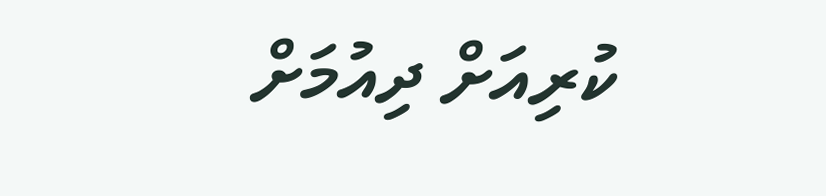ކުރިއަށް ދިއުމަށް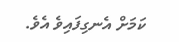ކަމަށް އެނގިފައިވެ އެވެ.